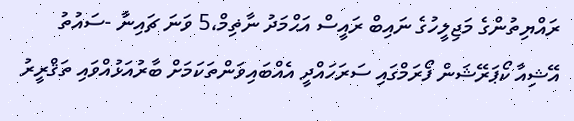ރައްޔިތުންގެ މަޖިލީހުގެ ނައިބް ރައީސް އަޙްމަދު ނާޡިމް،5 ވަނަ ޗައިނާ -ސައުތު އޭޝިއާ ކޯޕަރޭޝަން ފޯރަމްގައި ސަރަހައްދީ އެއްބައިވަންތަކަމަށް ބާރުއަޅުއްވައި ތަޤްރީރު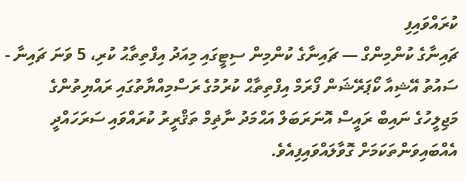ކުރައްވައިފި
ޗައިނާގެ ކުންމިންގް — ޗައިނާގެ ކުންމިން ސިޓީގައި މިއަދު އިފްތިތާޙު ކުރި، 5 ވަނަ ޗައިނާ - ސައުތު އޭޝިއާ ކޯޕަރޭޝަން ފޯރަމް އިފްތިތާޙް ކުރުމުގެ ރަސްމިއްޔާތުގައި ރައްޔިތުންގެ މަޖިލީހުގެ ނައިބް ރައީސް އޮނަރަބަލް އަޙްމަދު ނާޡިމް ތަޤްރީރު ކުރައްވައި ސަރަހައްދީ އެއްބައިވަންތަކަމަށް ގޮވާލައްވައިފިއެވެ.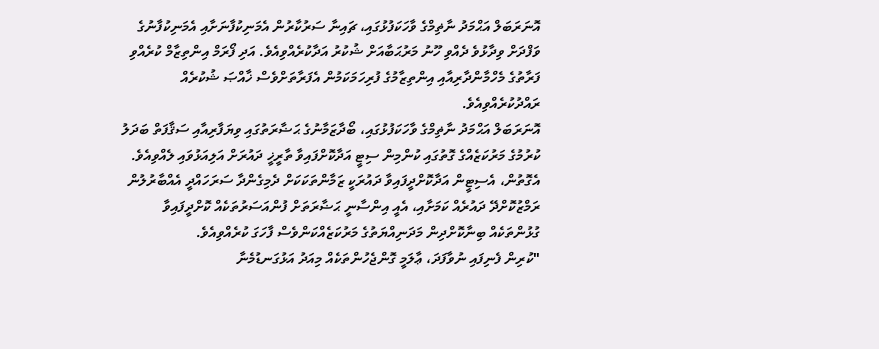އޮނަރަބަލް އަޙްމަދު ނާޡިމްގެ ވާހަކަފުޅުގައި، ޗައިނާ ސަރުކާރުން އެމަނިކުފާނަށާއި އެމަނިކުފާނުގެ ވަފްދަށް ވިދާޅުވެ ދެއްވި ހޫނު މަރުޙަބާއަށް ޝުކުރު އަދާކުރެއްވިއެވެ. އަދި ފޯރަމް އިންތިޒާމް ކުރެއްވި ފަރާތުގެ މެހްމާންދާރިއާއި އިންތިޒާމުގެ ފުރިހަމަކަމުން އެފަރާތަށްވެސް ޚާއްޞަ ޝުކުރެއް ރައްދުކުރެއްވިއެވެ.
އޮނަރަބަލް އަޙްމަދު ނާޡިމްގެ ވާހަކަފުޅުގައި، ބޯދާޒަމާނުގެ ޙަޟާރަތުގައި ވިޔަފާރިއާއި ސަޤާފަތް ބަދަލު ކުރުމުގެ މަރުކަޒެއްގެ ގޮތުގައި ކުންމިން ސިޓީ އަދާކޮށްފައިވާ ތާރީޚީ ދައުރަށް އަލިއަޅުވައި ލެއްވިއެވެ. އެގޮތުން، އެސިޓީން އަދާކޮށްދީފައިވާ ދައުރަކީ ޒަމާންތަކަކަށް ދެމިގެންދާ ސަރަހައްދީ އެއްބާރުލުން ރަމްޒުކޮށްދޭ ދައުރެއް ކަމަށާއި، އެއީ އިންސާނީ ޙަޟާރަތަށް ފުންއަސަރުތަކެއް ކޮށްދީފައިވާ ގުޅުންތަކެއް ބިނާކޮށްދިން މަދަނިއްޔަތުގެ މަރުކަޒެއްކަންވެސް ފާހަގަ ކުރެއްވިއެވެ.
"ކުރިން ފެނިފައި ނުވާފަދަ، ޢާލަމީ ގޮންޖެހުންތަކެއް މިއަދު އަޅުގަނޑުމެނާ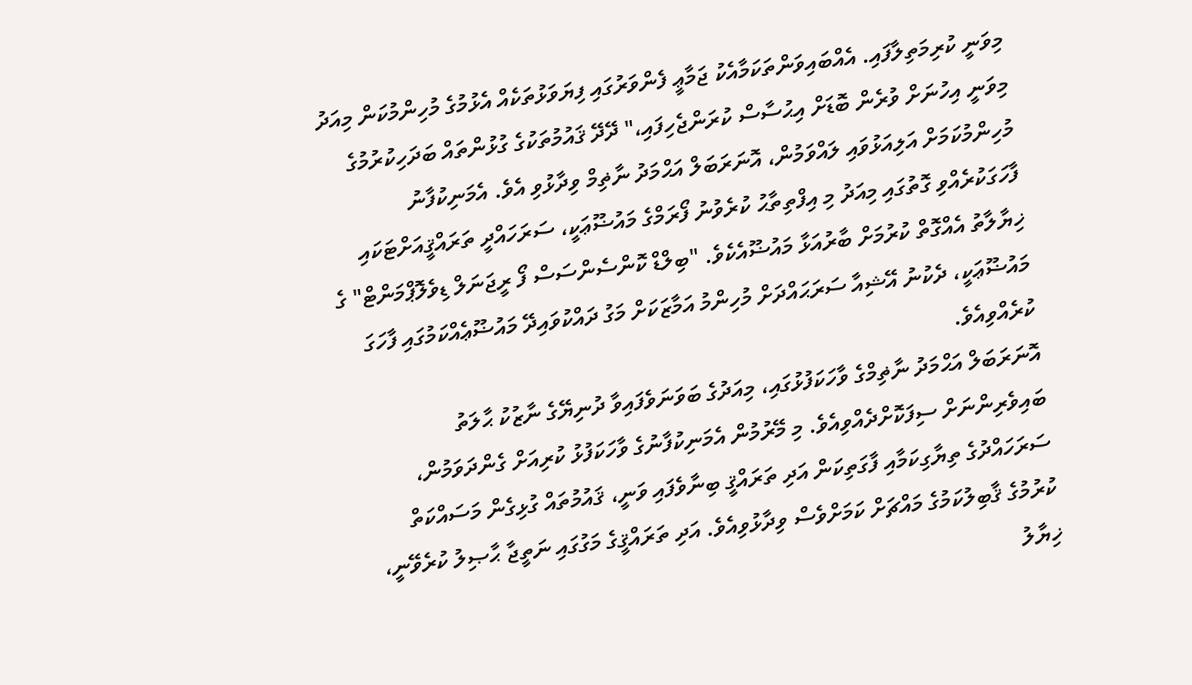މިވަނީ ކުރިމަތިލާފައި. އެއްބައިވަންތަކަމާއެކު ޖަމާޢީ ފެންވަރުގައި ފިޔަވަޅުތަކެއް އެޅުމުގެ މުހިންމުކަން މިއަދު މިވަނީ އިހުނަށް ވުރެން ބޮޑަށް އިޙުސާސް ކުރަންޖެހިފައި،" ދޭދޭ ޤައުމުތަކުގެ ގުޅުންތައް ބަދަހިކުރުމުގެ މުހިންމުކަމަށް އަލިއަޅުވައި ލައްވަމުން، އޮނަރަބަލް އަޙްމަދު ނާޡިމް ވިދާޅުވި އެވެ. އެމަނިކުފާނު ފާހަގަކުރެއްވި ގޮތުގައި މިއަދު މި އިފްތިތާޙު ކުރެވުނު ފޯރަމްގެ މައުޟޫޢަކީ، ސަރަހައްދީ ތަރައްޤީއަށްޓަކައި ޚިޔާލާތު އެއްގޮތް ކުރުމަށް ބާރުއަޅާ މައުޟޫއެކެވެ. "ބިލްޑް ކޮންސެންސަސް ފޯ ރީޖަނަލް ޑިވެލޮޕްމަންޓް" ގެ މައުޟޫޢަކީ، ދެކުނު އޭޝިއާ ސަރަޙައްދަށް މުހިންމު އަމާޒަކަށް މަގު ދައްކުވައިދޭ މައުޟޫޢެއްކަމުގައި ފާހަގަ ކުރެއްވިއެވެ.
އޮނަރަބަލް އަޙްމަދު ނާޡިމްގެ ވާހަކަފުޅުގައި، މިއަދުގެ ބަވަނަވެފައިވާ ދުނިޔޭގެ ނާޒުކު ޙާލަތު ބައިވެރިންނަށް ސިފަކޮށްދެއްވިއެވެ. މި މޭރުމުން އެމަނިކުފާނުގެ ވާހަކަފުޅު ކުރިއަށް ގެންދަވަމުން، ސަރަހައްދުގެ ތިޔާގިކަމާއި ފާގަތިކަން އަދި ތަރައްޤީ ބިނާވެފައި ވަނީ، ޤައުމުތައް ގުޅިގެން މަސައްކަތް ކުރުމުގެ ޤާބިލުކަމުގެ މައްޗަށް ކަމަށްވެސް ވިދާޅުވިއެވެ. އަދި ތަރައްޤީގެ މަގުގައި ނަތީޖާ ޙާޞިލު ކުރެވޭނީ، ޚިޔާލު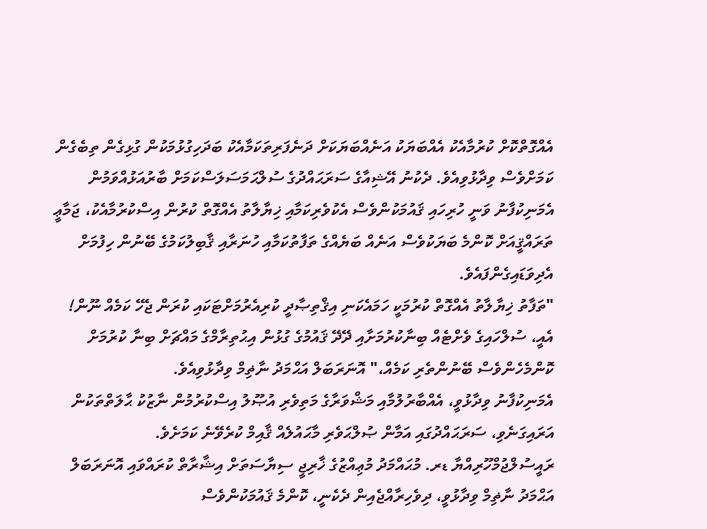އެއްގޮތްކޮށް ކުރުމާއެކު އެއްބަޔަކު އަނެއްބަޔަކަށް ދަނެފަރިތަކަމާއެކު ބަދަހިގުޅުމަކުން ގުޅިގެން ތިބެގެން ކަމަށްވެސް ވިދާޅުވިއެވެ. ދެކުނު އޭޝިއާގެ ސަރަޙައްދުގެ ސުލްޙަމަސަލަސްކަމަށް ބާރުއަޅުއްވަމުން އެމަނިކުފާނު ވަނީ ހުރިހައި ޤައުމަކުންވެސް އެކުވެރިކަމާއި ޚިޔާލާތު އެއްގޮތް ކުރުން އިސްކުރުމާއެކު، ޖަމާޢީ ތަރައްޤީއަށް ކޮންމެ ބަޔަކުވެސް އަނެއް ބަޔެއްގެ ތަފާތުކަމާއި ހުނަރާއި ޤާބިލުކަމުގެ ބޭނުން ހިފުމަށް އެދިވަޑައިގެންފައެވެ.
"ތަފާތު ޚިޔާލާތު އެއްގޮތް ކުރުމަކީ ހަމައެކަނި އިޤްތިޞާދީ ކުރިއެރުމަށްޓަކައި ކުރަން ޖެހޭ ކަމެއް ނޫން! އެއީ، ސުލްހައިގެ ވެށްޓެއް ބިނާކުރުމަށާއި ދޭދޭ ޤައުމުގެ ގުޅުން އިޙުތިރާމްގެ މައްޗަށް ބިނާ ކުރުމަށް ކޮންމެހެންވެސް ބޭނުންތެރި ކަމެއް،" އޮނަރަބަލް އަޙްމަދު ނާޡިމް ވިދާޅުވިއެވެ.
އެމަނިކުފާނު ވިދާޅުވީ، އެއްބާރުލުމާއި މަޝްވަރާގެ މަތިވެރި އުޞޫލު އިސްކުރުމުން ނާޒުކު ޙާލަތްތަކުން އަރައިގަނެވި، ސަރަޙައްދުގައި އަމާން ޞުލްޙަވެރި މާޙައުލެއް ޤާއިމް ކުރެވޭނެ ކަމަށެވެ.
ރައީސުލްޖުމްހޫރިއްޔާ ޑރ. މުޙައްމަދު މުޢިއްޒުގެ ޚާރިޖީ ސިޔާސަތަށް އިޝާރާތް ކުރައްވައި އޮނަރަބަލް އަޙްމަދު ނާޡިމް ވިދާޅުވީ، ދިވެހިރާއްޖެއިން ދެކެނީ، ކޮންމެ ޤައުމަކުންވެސް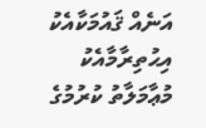އަނެއް ޤައުމަކާއެކު އިޙުތިރާމާއެކު މުޢާމަލާތު ކުރުމުގެ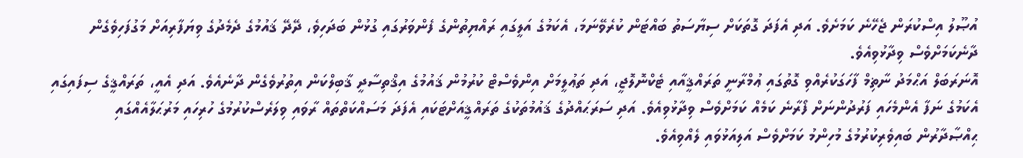އުޞޫލު އިސްކުރަން ޖެހޭނެ ކަމަށެވެ. އަދި އެފަދަ ގޮތަކަށް ސިޔާސަތު ބައްޓަން ކުރެވޭނަމަ، އެކަމުގެ އަލީގައި ރައްޔިތުންގެ ފެންވަރުގައި ގުޅުން ބަދަހިވެ، ދޭދޭ ޤައުމުގެ ދެމެދުގެ ވިޔަފާރިއަށް މަގުފަހިވެގެން ދާނެކަމަށްވެސް ވިދާޅުވިއެވެ.
އޮނަރަބަލް އަޙްމަދު ނާޡިމް ފާހަގަކުރެއްވި ގޮތުގައި ޢުމްރާނީ ތަރައްޤީއާއި ޓެކްނޮލޮޖީ، އަދި ތަޢުލީމަށް އިންވެސްޓް ކުރުމުން ޤައުމުގެ އިޤްތިސާދީ ޤާބިލްކަން އިތުރުވެގެން ދާނެއެވެ. އަދި އެއީ، ތަރައްޤީގެ ސިފައިގައި އެކަމުގެ ނަފާ އެންމެހައި ފަރުދުންނަށް ފޯރާނެ ކަމެއް ކަމަށްވެސް ވިދާޅުވިއެވެ. އަދި ސަރަޙައްދުގެ ޤައުމުތަކުގެ ތަރައްޤީއަށްޓަކައި އެފަދަ މަސައްކަތްތައް ރާވައި ވިލަރެސްކުރުމުގެ ހުރިހައި މަރުޙަލާއެއްގައި ޙިއްޞާދާރުން ބައިވެރިކުރުމުގެ މުހިންމު ކަމަށްވެސް އަލިއަޅުވައި ލެއްވިއެވެ.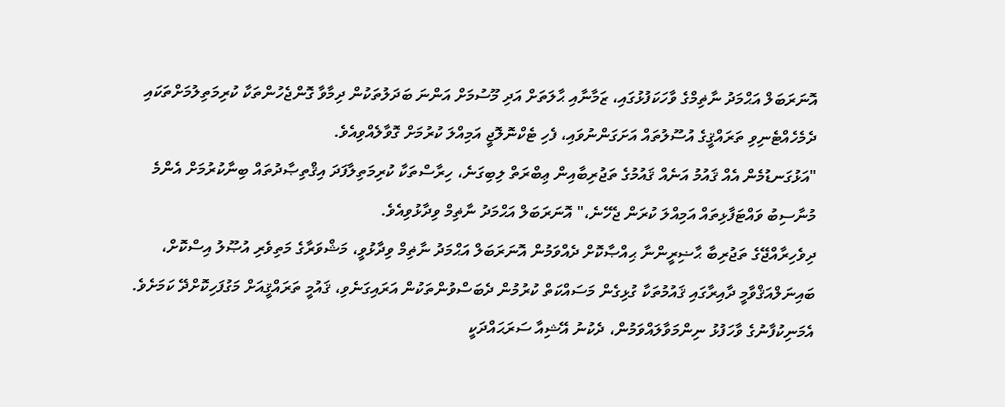އޮނަރަބަލް އަޙްމަދު ނާޡިމްގެ ވާހަކަފުޅުގައި، ޒަމާނާއި ޙާލަތަށް އަދި މޫސުމަށް އަންނަ ބަދަލުތަކުން ދިމާވާ ގޮންޖެހުންތަކާ ކުރިމަތިލުމަށްތަކައި ދެމެހެއްޓެނިވި ތަރައްޤީގެ އުސޫލުތައް އަށަގަންނުވައި، ފެހި ޓެކްނޮލޮޖީ އަމިއްލަ ކުރުމަށް ގޮވާލެއްވިއެވެ.
"އަޅުގަނޑުމެން އެއް ޤައުމު އަނެއް ޤައުމުގެ ތަޖުރިބާއިން ޢިބްރަތް ލިބިގަނެ، ހިރާސްތަކާ ކުރިމަތިލާފަދަ އިޤްތިޞާދުތައް ބިނާކުރުމަށް އެންމެ މުނާސިބު ވައްޓަފާޅިތައް އަމިއްލަ ކުރަން ޖެހޭނެ،" އޮނަރަބަލް އަޙްމަދު ނާޡިމް ވިދާޅުވިއެވެ.
ދިވެހިރާއްޖޭގެ ތަޖުރިބާ ޙާޟިރީންނާ ޙިއްޞާކޮށް ދެއްވަމުން އޮނަރަބަލް އަޙްމަދު ނާޡިމް ވިދާޅުވީ، މަޝްވަރާގެ މަތިވެރި އުޞޫލު އިސްކޮށް، ބައިނަލްއަޤްވާމީ ދާއިރާގައި ޤައުމުތަކާ ގުޅިގެން މަސައްކަތް ކުރުމުން ދެބަސްވުންތަކުން އަރައިގަނެވި، ޤައުމީ ތަރައްޤީއަށް މަގުފަހިކޮށްދޭ ކަމަށެވެ. އެމަނިކުފާނުގެ ވާހަފުޅު ނިންމަވާލައްވަމުން، ދެކުނު އޭޝިއާ ސަރަޙައްދަކީ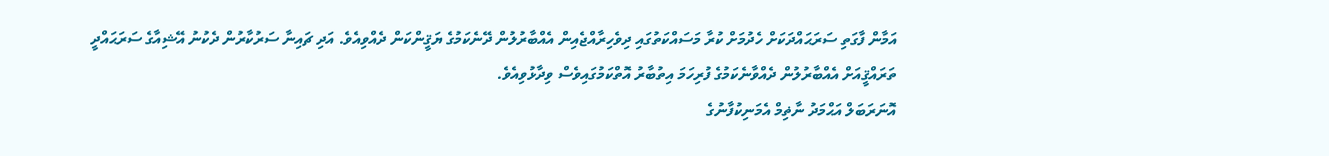އަމާން ފާގަތި ސަރަޙައްދަކަށް ހެދުމަށް ކުރާ މަސައްކަތުގައި ދިވެހިރާއްޖެއިން އެއްބާރުލުން ދޭނެކަމުގެ ޔަޤީންކަން ދެއްވިއެވެ. އަދި ޗައިނާ ސަރުކާރުން ދެކުނު އޭޝިއާގެ ސަރަޙައްދީ ތަރައްޤީއަށް އެއްބާރުލުން ދެއްވާނެކަމުގެ ފުރިހަމަ އިތުބާރު އޮތްކަމުގައިވެސް ވިދާޅުވިއެވެ.
އޮނަރަބަލް އަޙްމަދު ނާޡިމް އެމަނިކުފާނުގެ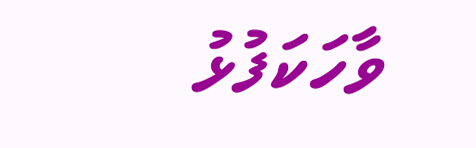ވާހަކަފުޅު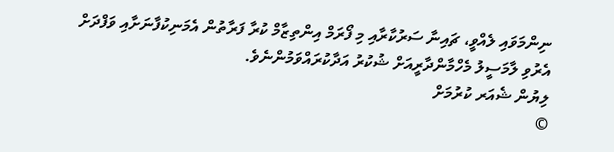ނިންމަވައި ލެއްވީ، ޗައިނާ ސަރުކާރާއި މި ފޯރަމް އިންތިޒާމް ކުރާ ފަރާތުން އެމަނިކުފާނަށާއި ވަފްދަށް އެރުވި ލާމަސީލު މެހްމާންދާރީއަށް ޝުކުރު އަދާކުރައްވަމުންނެވެ.
ލިޔުން ޝެއަރ ކުރުމަށް
©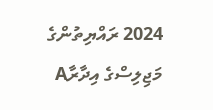2024 ރައްޔިތުންގެ މަޖިލިސްގެ އިދާރާA